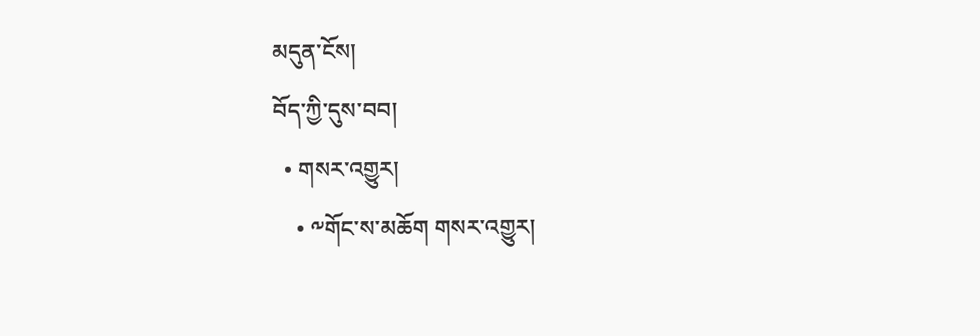མདུན་ངོས།
བོད་ཀྱི་དུས་བབ།
  • གསར་འགྱུར།
    • ༸གོང་ས་མཆོག གསར་འགྱུར།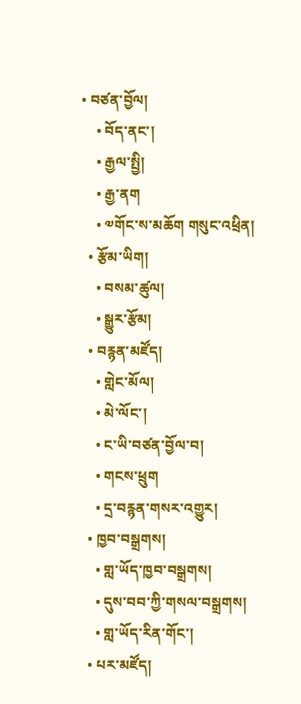• བཙན་བྱོལ།
    • བོད་ནང་།
    • རྒྱལ་སྤྱི།
    • རྒྱ་ནག
    • ༧གོང་ས་མཆོག གསུང་འཕྲིན།
  • རྩོམ་ཡིག།
    • བསམ་ཚུལ།
    • སྒྱུར་རྩོམ།
  • བརྙན་མཛོད།
    • གླེང་མོལ།
    • མེ་ལོང་།
    • ང་ཡི་བཙན་བྱོལ་བ།
    • གངས་ཕྲུག
    • དྲ་བརྙན་གསར་འགྱུར།
  • ཁྱབ་བསྒྲགས།
    • གླ་ཡོད་ཁྱབ་བསྒྲགས།
    • དུས་བབ་ཀྱི་གསལ་བསྒྲགས།
    • གླ་ཡོད་རིན་གོང་།
  • པར་མཛོད།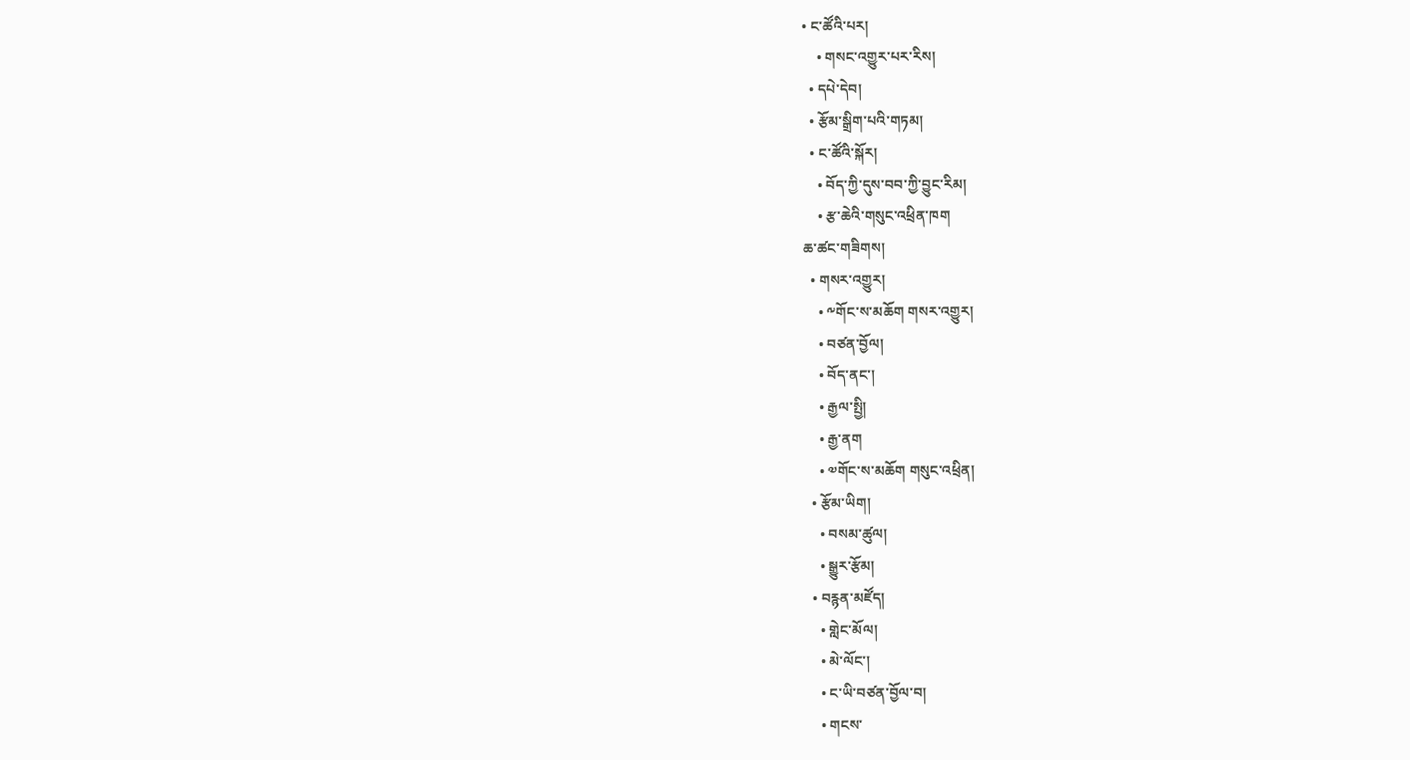• ང་ཚོའི་པར།
    • གསང་འགྱུར་པར་རིས།
  • དཔེ་དེབ།
  • རྩོམ་སྒྲིག་པའི་གཏམ།
  • ང་ཚོའི་སྐོར།
    • བོད་ཀྱི་དུས་བབ་ཀྱི་བྱུང་རིམ།
    • རྩ་ཆེའི་གསུང་འཕྲིན་ཁག
ཆ་ཚང་གཟིགས།
  • གསར་འགྱུར།
    • ༸གོང་ས་མཆོག གསར་འགྱུར།
    • བཙན་བྱོལ།
    • བོད་ནང་།
    • རྒྱལ་སྤྱི།
    • རྒྱ་ནག
    • ༧གོང་ས་མཆོག གསུང་འཕྲིན།
  • རྩོམ་ཡིག།
    • བསམ་ཚུལ།
    • སྒྱུར་རྩོམ།
  • བརྙན་མཛོད།
    • གླེང་མོལ།
    • མེ་ལོང་།
    • ང་ཡི་བཙན་བྱོལ་བ།
    • གངས་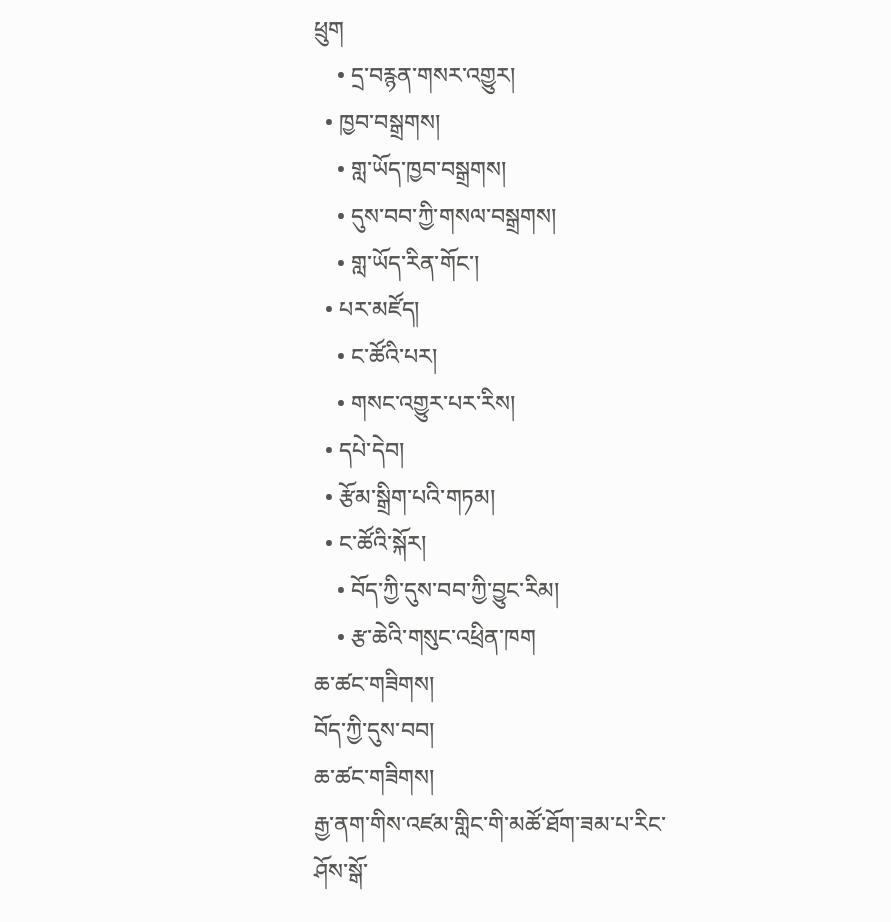ཕྲུག
    • དྲ་བརྙན་གསར་འགྱུར།
  • ཁྱབ་བསྒྲགས།
    • གླ་ཡོད་ཁྱབ་བསྒྲགས།
    • དུས་བབ་ཀྱི་གསལ་བསྒྲགས།
    • གླ་ཡོད་རིན་གོང་།
  • པར་མཛོད།
    • ང་ཚོའི་པར།
    • གསང་འགྱུར་པར་རིས།
  • དཔེ་དེབ།
  • རྩོམ་སྒྲིག་པའི་གཏམ།
  • ང་ཚོའི་སྐོར།
    • བོད་ཀྱི་དུས་བབ་ཀྱི་བྱུང་རིམ།
    • རྩ་ཆེའི་གསུང་འཕྲིན་ཁག
ཆ་ཚང་གཟིགས།
བོད་ཀྱི་དུས་བབ།
ཆ་ཚང་གཟིགས།
རྒྱ་ནག་གིས་འཛམ་གླིང་གི་མཚོ་ཐོག་ཟམ་པ་རིང་ཤོས་སྒོ་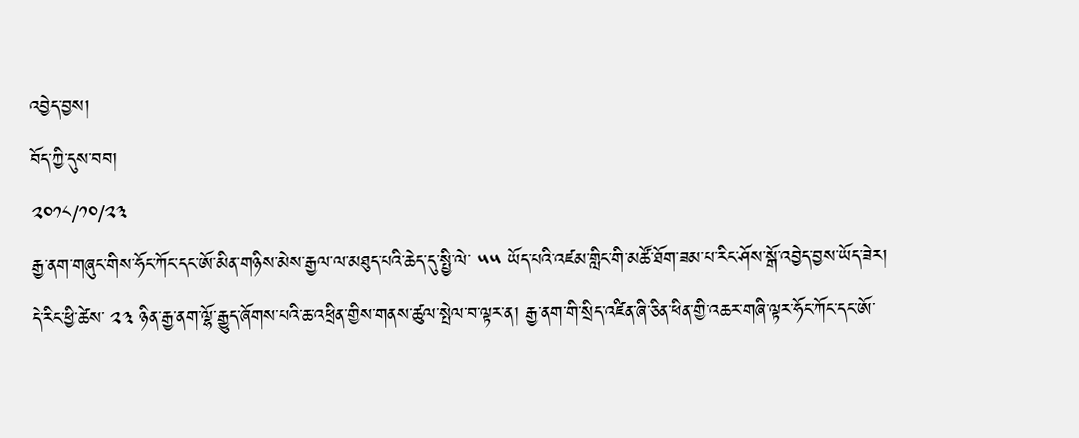འབྱེད་བྱས།
བོད་ཀྱི་དུས་བབ།
༢༠༡༨/༡༠/༢༣
རྒྱ་ནག་གཞུང་གིས་ཧོང་ཀོང་དང་ཨོ་མིན་གཉིས་མེས་རྒྱལ་ལ་མཐུད་པའི་ཆེད་དུ་སྤྱི་ལེ་ ༥༥ ཡོད་པའི་འཛམ་གླིང་གི་མཚོ་ཐོག་ཟམ་པ་རིང་ཤོས་སྒོ་འབྱེད་བྱས་ཡོད་ཟེར།
དེ་རིང་ཕྱི་ཚེས་ ༢༣ ཉིན་རྒྱ་ནག་ལྷོ་རྒྱུད་ཞོགས་པའི་ཆ་འཕྲིན་གྱིས་གནས་ཚུལ་སྤེལ་བ་ལྟར་ན། རྒྱ་ནག་གི་སྲིད་འཛིན་ཞི་ཅིན་ཕིན་གྱི་འཆར་གཞི་ལྟར་ཧོང་ཀོང་དང་ཨོ་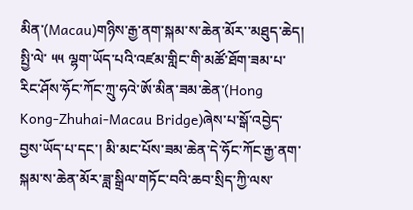མིན་(Macau)གཉིས་རྒྱ་ནག་སྐམ་ས་ཆེན་མོར་་མཐུད་ཆེད། སྤྱི་ལེ་ ༥༥ ལྷག་ཡོད་པའི་འཛམ་གླིང་གི་མཚོ་ཐོག་ཟམ་པ་རིང་ཤོས་ཧོང་ཀོང་ཀྲུ་ཧའེ་ཨོ་མིན་ཟམ་ཆེན་(Hong Kong-Zhuhai-Macau Bridge)ཞེས་པ་སྒོ་འབྱེད་བྱས་ཡོད་པ་དང་། མི་མང་པོས་ཟམ་ཆེན་དེ་ཧོང་ཀོང་རྒྱ་ནག་སྐམ་ས་ཆེན་མོར་ཟླ་སྒྲིལ་གཏོང་བའི་ཆབ་སྲིད་ཀྱི་ལས་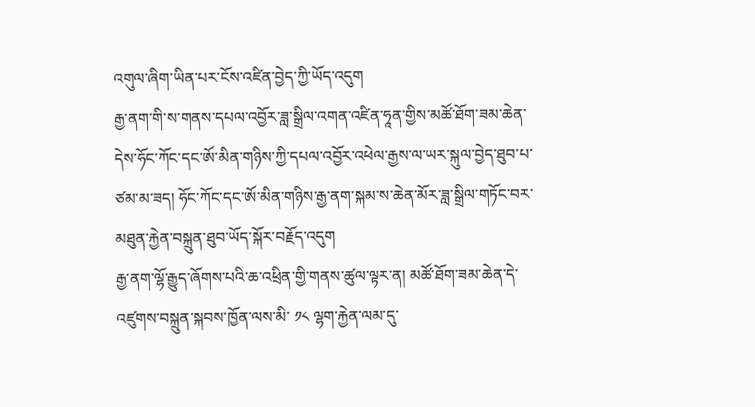འགུལ་ཞིག་ཡིན་པར་ངོས་འཛིན་བྱེད་ཀྱི་ཡོད་འདུག
རྒྱ་ནག་གི་ས་གནས་དཔལ་འབྱོར་ཟླ་སྒྲིལ་འགན་འཛིན་ཧཱན་གྱིས་མཚོ་ཐོག་ཟམ་ཆེན་དེས་ཧོང་ཀོང་དང་ཨོ་མིན་གཉིས་ཀྱི་དཔལ་འབྱོར་འཕེལ་རྒྱས་ལ་ཡར་སྐུལ་བྱེད་ཐུབ་པ་ཙམ་མ་ཟད། ཧོང་ཀོང་དང་ཨོ་མིན་གཉིས་རྒྱ་ནག་སྐམ་ས་ཆེན་མོར་ཟླ་སྒྲིལ་གཏོང་བར་མཐུན་རྐྱེན་བསྐྲུན་ཐུབ་ཡོད་སྐོར་བརྗོད་འདུག
རྒྱ་ནག་ལྷོ་རྒྱུད་ཞོགས་པའི་ཆ་འཕྲིན་གྱི་གནས་ཚུལ་ལྟར་ན། མཚོ་ཐོག་ཟམ་ཆེན་དེ་འཛུགས་བསྐྲུན་སྐབས་ཁྱོན་ལས་མི་ ༡༨ ལྷག་རྐྱེན་ལམ་དུ་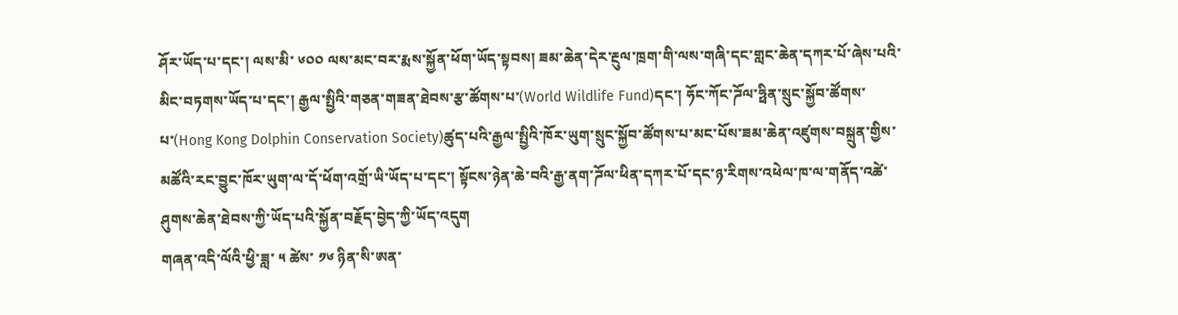ཤོར་ཡོད་པ་དང་། ལས་མི་ ༦༠༠ ལས་མང་བར་རྨས་སྐྱོན་ཕོག་ཡོད་སྟབས། ཟམ་ཆེན་དེར་རྔུལ་ཁྲག་གི་ལས་གཞི་དང་གླང་ཆེན་དཀར་པོ་ཞེས་པའི་མིང་བཏགས་ཡོད་པ་དང་། རྒྱལ་སྤྱིའི་གཅན་གཟན་ཐེབས་རྩ་ཚོགས་པ་(World Wildlife Fund)དང་། ཧོང་ཀོང་ཌོལ་ཧྥིན་སྲུང་སྐྱོབ་ཚོགས་པ་(Hong Kong Dolphin Conservation Society)ཚུད་པའི་རྒྱལ་སྤྱིའི་ཁོར་ཡུག་སྲུང་སྐྱོབ་ཚོགས་པ་མང་པོས་ཟམ་ཆེན་འཛུགས་བསྐྲུན་གྱིས་མཚོའི་རང་བྱུང་ཁོར་ཡུག་ལ་དོ་ཕོག་འགྲོ་ཡི་ཡོད་པ་དང་། སྟོངས་ཉེན་ཆེ་བའི་རྒྱ་ནག་ཌོལ་ཕིན་དཀར་པོ་དང་ཉ་རིགས་འཕེལ་ཁ་ལ་གནོད་འཚེ་ཤུགས་ཆེན་ཐེབས་ཀྱི་ཡོད་པའི་སྐྱོན་བརྗོད་བྱེད་ཀྱི་ཡོད་འདུག
གཞན་འདི་ལོའི་ཕྱི་ཟླ་ ༥ ཚེས་ ༡༦ ཉིན་སི་ཨན་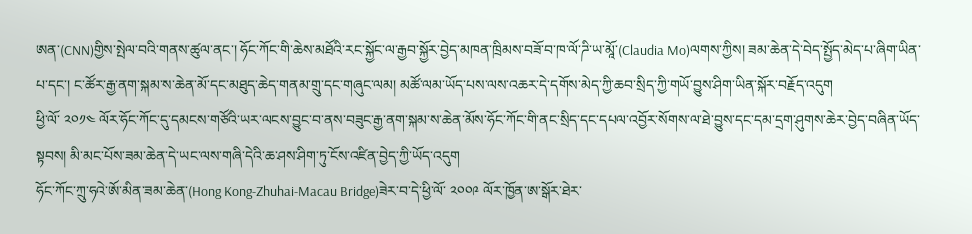ཨན་(CNN)གྱིས་སྤེལ་བའི་གནས་ཚུལ་ནང་། ཧོང་ཀོང་གི་ཆེས་མཐོའི་རང་སྐྱོང་ལ་རྒྱབ་སྐྱོར་བྱེད་མཁན་ཁྲིམས་བཟོ་བ་ཁ་ལོ་ཌི་ཡ་མཱོ་(Claudia Mo)ལགས་ཀྱིས། ཟམ་ཆེན་དེ་བེད་སྤྱོད་མེད་པ་ཞིག་ཡིན་པ་དང་། ང་ཚོར་རྒྱ་ནག་སྐམ་ས་ཆེན་མོ་དང་མཐུད་ཆེད་གནམ་གྲུ་དང་གཞུང་ལམ། མཚོ་ལམ་ཡོད་པས་ལས་འཆར་དེ་དགོས་མེད་ཀྱི་ཆབ་སྲིད་ཀྱི་གཡོ་བྱུས་ཤིག་ཡིན་སྐོར་བརྗོད་འདུག
ཕྱི་ལོ་ ༢༠༡༤ ལོར་ཧོང་ཀོང་དུ་དམངས་གཙོའི་ཡར་ལངས་བྱུང་བ་ནས་བཟུང་རྒྱ་ནག་སྐམ་ས་ཆེན་མོས་ཧོང་ཀོང་གི་ནང་སྲིད་དང་དཔལ་འབྱོར་སོགས་ལ་ཐེ་བྱུས་དང་དམ་དྲག་ཤུགས་ཆེར་བྱེད་བཞིན་ཡོད་སྟབས། མི་མང་པོས་ཟམ་ཆེན་དེ་ཡང་ལས་གཞི་དེའི་ཆ་ཤས་ཤིག་ཏུ་ངོས་འཛིན་བྱེད་ཀྱི་ཡོད་འདུག
ཧོང་ཀོང་ཀྲུ་ཧའེ་ཨོ་མིན་ཟམ་ཆེན་(Hong Kong-Zhuhai-Macau Bridge)ཟེར་བ་དེ་ཕྱི་ལོ་ ༢༠༠༩ ལོར་ཁྱོན་ཨ་སྒོར་ཐེར་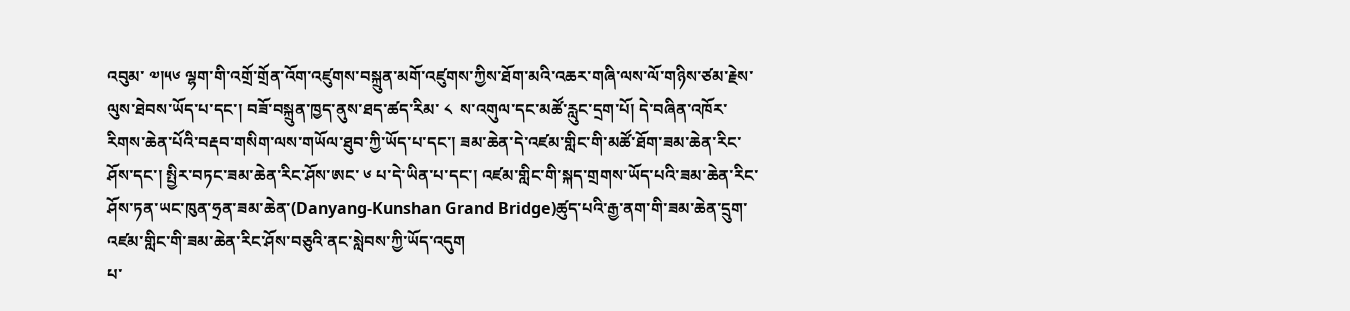འབུམ་ ༧།༥༦ ལྷག་གི་འགྲོ་གྲོན་འོག་འཛུགས་བསྐྲུན་མགོ་འཛུགས་ཀྱིས་ཐོག་མའི་འཆར་གཞི་ལས་ལོ་གཉིས་ཙམ་རྗེས་ལུས་ཐེབས་ཡོད་པ་དང་། བཟོ་བསྐྲུན་ཁྱད་ནུས་ཐད་ཚད་རིམ་ ༨  ས་འགུལ་དང་མཚོ་རླུང་དྲག་པོ། དེ་བཞིན་འཁོར་རིགས་ཆེན་པོའི་བརྡབ་གསིག་ལས་གཡོལ་ཐུབ་ཀྱི་ཡོད་པ་དང་། ཟམ་ཆེན་དེ་འཛམ་གླིང་གི་མཚོ་ཐོག་ཟམ་ཆེན་རིང་ཤོས་དང་། སྤྱིར་བཏང་ཟམ་ཆེན་རིང་ཤོས་ཨང་ ༦ པ་དེ་ཡིན་པ་དང་། འཛམ་གླིང་གི་སྐད་གྲགས་ཡོད་པའི་ཟམ་ཆེན་རིང་ཤོས་ཏན་ཡང་ཁུན་ཧྲན་ཟམ་ཆེན་(Danyang-Kunshan Grand Bridge)ཚུད་པའི་རྒྱ་ནག་གི་ཟམ་ཆེན་དྲུག་འཛམ་གླིང་གི་ཟམ་ཆེན་རིང་ཤོས་བཅུའི་ནང་སླེབས་ཀྱི་ཡོད་འདུག
པ་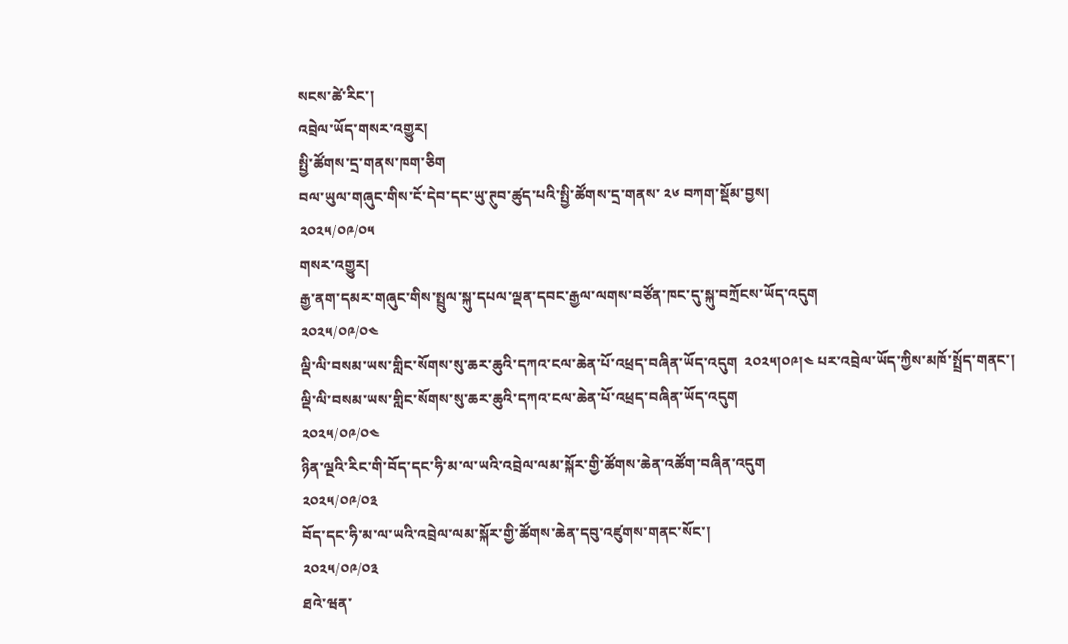སངས་ཚེ་རིང་།
འབྲེལ་ཡོད་གསར་འགྱུར།
སྤྱི་ཚོགས་དྲ་གནས་ཁག་ཅིག
བལ་ཡུལ་གཞུང་གིས་ངོ་དེབ་དང་ཡུ་ཊུབ་ཚུད་པའི་སྤྱི་ཚོགས་དྲ་གནས་ ༢༦ བཀག་སྡོམ་བྱས།
༢༠༢༥/༠༩/༠༥
གསར་འགྱུར།
རྒྱ་ནག་དམར་གཞུང་གིས་སྤྲུལ་སྐུ་དཔལ་ལྡན་དབང་རྒྱལ་ལགས་བཙོན་ཁང་དུ་སྐུ་བཀྲོངས་ཡོད་འདུག
༢༠༢༥/༠༩/༠༤
ལྡི་ལི་བསམ་ཡས་གླིང་སོགས་སུ་ཆར་ཆུའི་དཀའ་ངལ་ཆེན་པོ་འཕྲད་བཞིན་ཡོད་འདུག  ༢༠༢༥།༠༩།༤ པར་འབྲེལ་ཡོད་ཀྱིས་མཁོ་སྤྲོད་གནང་།
ལྡི་ལི་བསམ་ཡས་གླིང་སོགས་སུ་ཆར་ཆུའི་དཀའ་ངལ་ཆེན་པོ་འཕྲད་བཞིན་ཡོད་འདུག
༢༠༢༥/༠༩/༠༤
ཉིན་ལྔའི་རིང་གི་བོད་དང་ཧི་མ་ལ་ཡའི་འབྲེལ་ལམ་སྐོར་གྱི་ཚོགས་ཆེན་འཚོག་བཞིན་འདུག
༢༠༢༥/༠༩/༠༣
བོད་དང་ཧི་མ་ལ་ཡའི་འབྲེལ་ལམ་སྐོར་གྱི་ཚོགས་ཆེན་དབུ་འཛུགས་གནང་སོང་།
༢༠༢༥/༠༩/༠༣
ཐའེ་ཝན་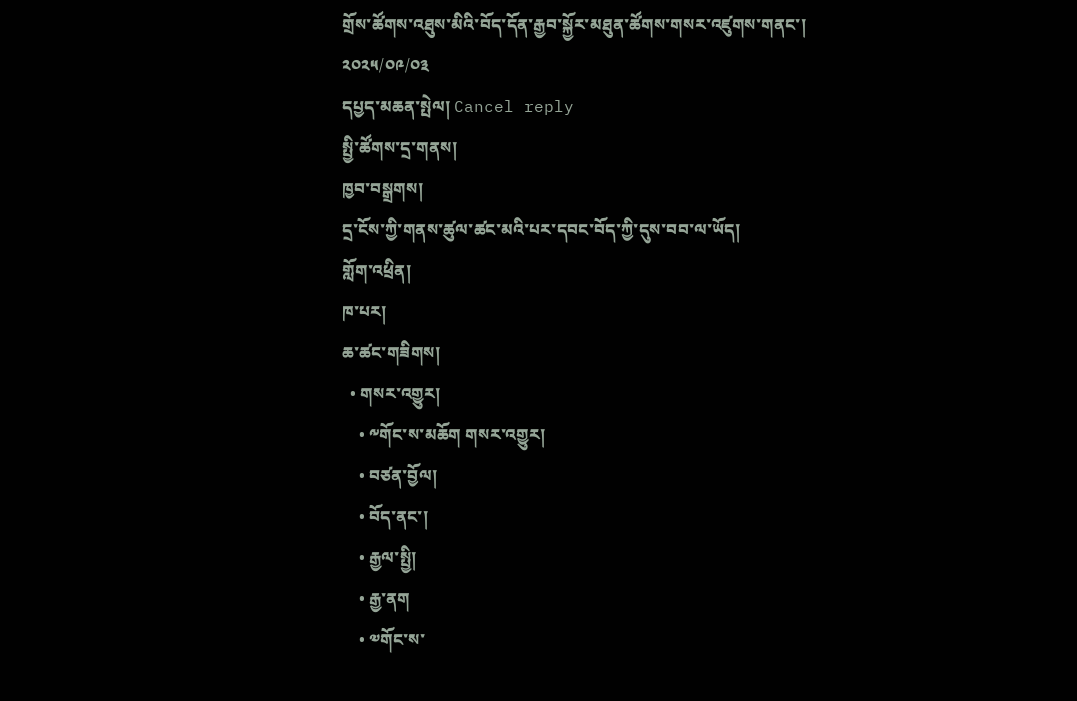གྲོས་ཚོགས་འཐུས་མིའི་བོད་དོན་རྒྱབ་སྐྱོར་མཐུན་ཚོགས་གསར་འཛུགས་གནང་།
༢༠༢༥/༠༩/༠༣
དཔྱད་མཆན་སྤེལ། Cancel reply
སྤྱི་ཚོགས་དྲ་གནས།
ཁྱབ་བསྒྲགས།
དྲ་ངོས་ཀྱི་གནས་ཚུལ་ཚང་མའི་པར་དབང་བོད་ཀྱི་དུས་བབ་ལ་ཡོད།
གློག་འཕྲིན།
ཁ་པར།
ཆ་ཚང་གཟིགས།
  • གསར་འགྱུར།
    • ༸གོང་ས་མཆོག གསར་འགྱུར།
    • བཙན་བྱོལ།
    • བོད་ནང་།
    • རྒྱལ་སྤྱི།
    • རྒྱ་ནག
    • ༧གོང་ས་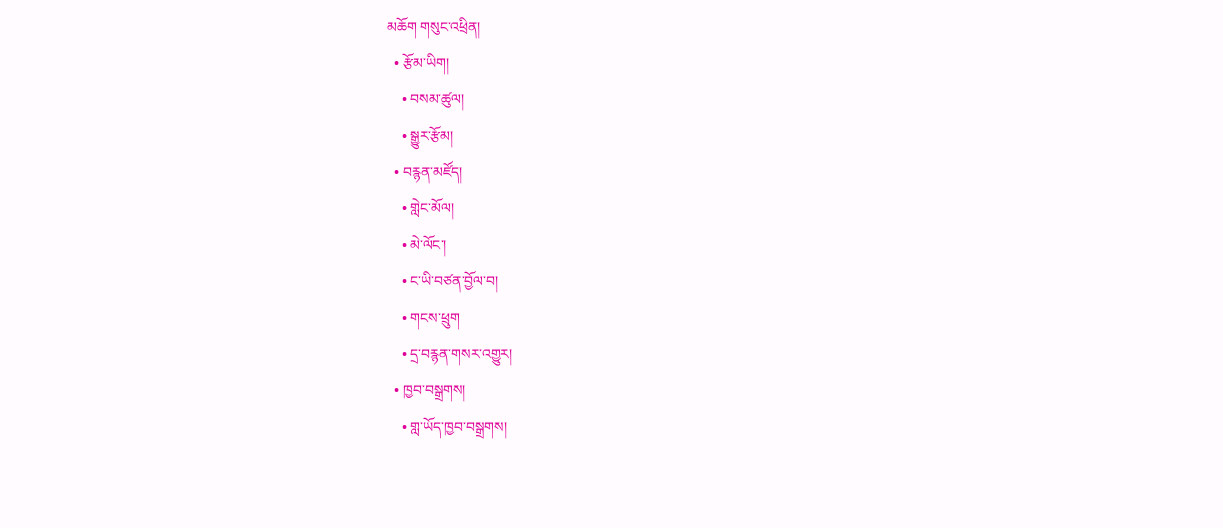མཆོག གསུང་འཕྲིན།
  • རྩོམ་ཡིག།
    • བསམ་ཚུལ།
    • སྒྱུར་རྩོམ།
  • བརྙན་མཛོད།
    • གླེང་མོལ།
    • མེ་ལོང་།
    • ང་ཡི་བཙན་བྱོལ་བ།
    • གངས་ཕྲུག
    • དྲ་བརྙན་གསར་འགྱུར།
  • ཁྱབ་བསྒྲགས།
    • གླ་ཡོད་ཁྱབ་བསྒྲགས།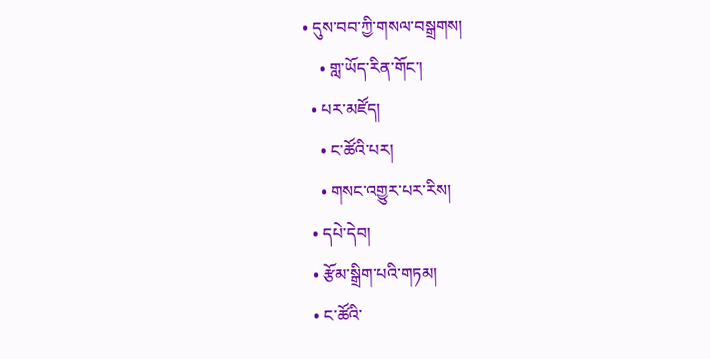• དུས་བབ་ཀྱི་གསལ་བསྒྲགས།
    • གླ་ཡོད་རིན་གོང་།
  • པར་མཛོད།
    • ང་ཚོའི་པར།
    • གསང་འགྱུར་པར་རིས།
  • དཔེ་དེབ།
  • རྩོམ་སྒྲིག་པའི་གཏམ།
  • ང་ཚོའི་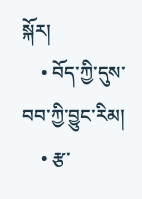སྐོར།
    • བོད་ཀྱི་དུས་བབ་ཀྱི་བྱུང་རིམ།
    • རྩ་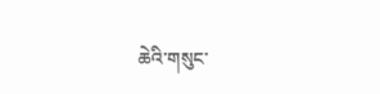ཆེའི་གསུང་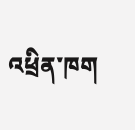འཕྲིན་ཁག